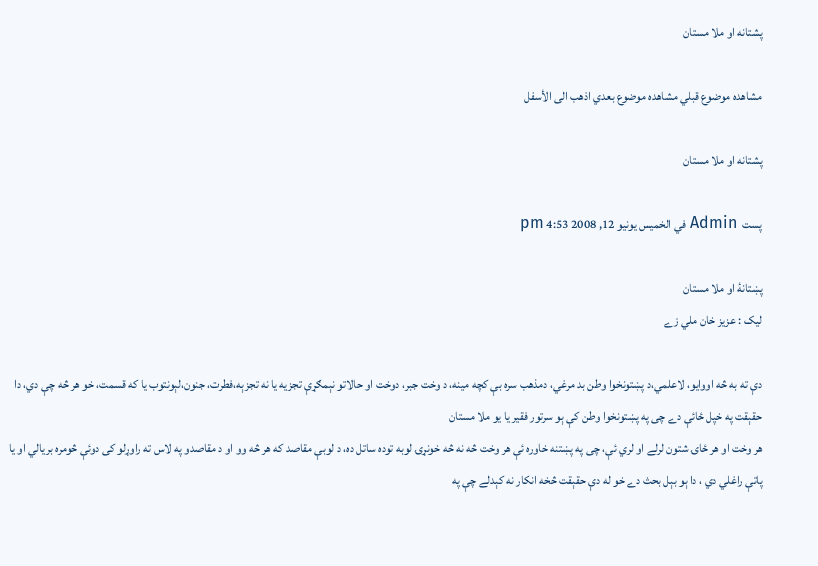پشتانه او ملا مستان

مشاهده موضوع قبلي مشاهده موضوع بعدي اذهب الى الأسفل

پشتانه او ملا مستان

پست  Admin في الخميس يونيو 12, 2008 4:53 pm

پښتانۀ او ملا مستان
ليک : عزيز خان ملي زے

دې ته به څه اووايو، لاعلمي،د پښتونخوا وطن بد مرغي، دمذهب سره بې کچه مينه، د وخت جبر، دوخت او حالاتو نېمګړې تجزيه يا نه تجزېه،فطرت، جنون،لېونتوب يا که قسمت، خو هر څه چې دي، دا حقېقت په خپل ځائې دے چی په پښتونخوا وطن کې ېو سرتور فقير يا يو ملا مستان
هر وخت او هر ځاۍ شتون لرلے او لري ئې، چی په پښتنه خاوره ئې هر وخت څه نه څه خونړۍ لوبه توده ساتل ده، د لوبې مقاصد که هر څه وو او د مقاصدو په لاس ته راوړلو کی دوئې څومره بريالي او يا پاتې راغلي دي ، دا ېو بېل بحث دے خو له دې حقېقت څخه انکار نه کېدلے چې په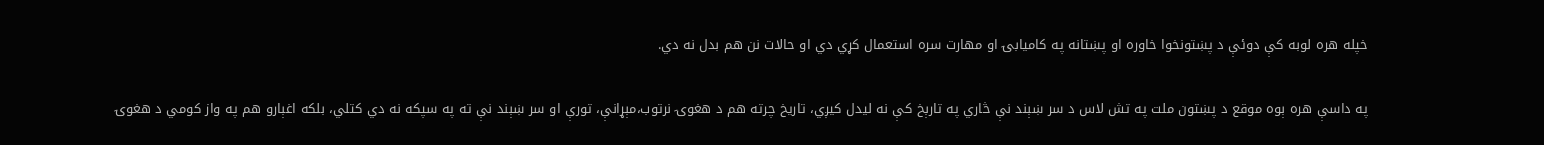خپله هره لوبه کې دوئې د پښتونخوا خاوره او پښتانه په کاميابۍ او مهارت سره استعمال کړي دي او حالات نن هم بدل نه دي.

په داسې هره ېوه موقع د پښتون ملت په تش لاس د سر ښېند نې څاري په تارېخ کې نه ليدل کيږي، تاريخ چرته هم د هغوۍ نرتوب،مېړانې، تورې او سر ښېند نې ته په سپکه نه دي کتلي، بلکه اغېارو هم په واز کومي د هغوۍ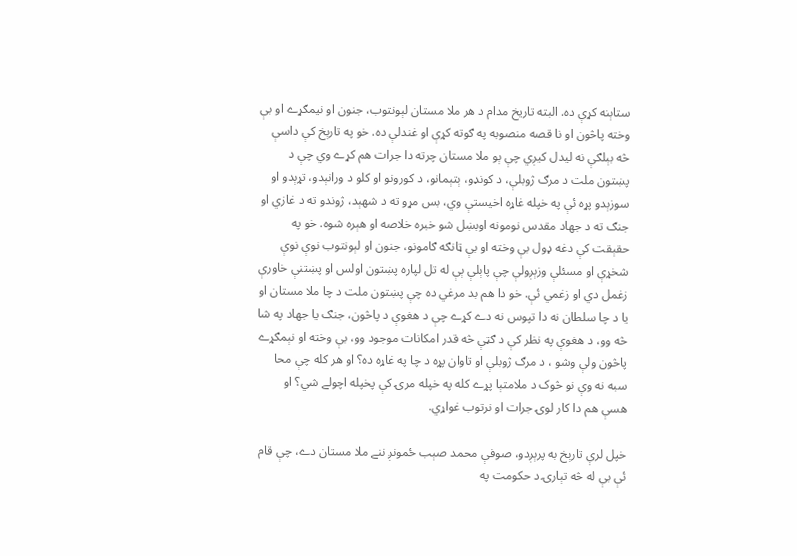ستاېنه کړې ده. البته تاريخ مدام د هر ملا مستان لېونتوب، جنون او نيمګړے او بې وخته پاڅون او نا قصه منصوبه په ګوته کړې او غندلې ده. خو په تارېخ کې داسې څه بېلګې نه ليدل کيږي چې ېو ملا مستان چرته دا جرات هم کړے وي چې د پښتون ملت د مرګ ژوبلې، د کونډو، ېتېمانو، د کورونو او کلو د ورانېدو، تړېدو او سوزېدو پړه ئې په خپله غاړه اخيستې وي، بس مړو ته د شهېد، ژوندو ته د غازي او جنګ ته د جهاد مقدس نومونه اوبښل شو خبره خلاصه او هېره شوه. خو په حقېقت کې دغه ډول بې وخته او بې ټانګه ګامونو، جنون او لېونتوب نوې نوې شخړې او مسئلې وزېږولې چې پاېلې ېې له تل لپاره پښتون اولس او پښتنې خاورې زغمل دي او زغمي ئې. خو دا هم بد مرغي ده چې پښتون ملت د چا ملا مستان او يا د چا سلطان نه دا تپوس نه دے کړے چې د هغوې د پاڅون، جنګ يا جهاد په شا څه وو، د هغوې په نظر کې د ګټې څه قدر امکانات موجود وو، بې وخته او نېمګړے پاڅون ولې وشو ، د مرګ ژوبلې او تاوان پړه د چا په غاړه ده؟ او هر کله چې محا سبه نه وې نو څوک د ملامتېا پړے کله په خپله مرۍ کې پخپله اچولے شي؟ او هسې هم دا کار لوۍ جرات او نرتوب غواړي.

خپل لرې تارېخ به پرېږدو، صوفې محمد صېب ځمونږ ننے ملا مستان دے، چې قام ئې بې له څه تېارۍ د حکومت په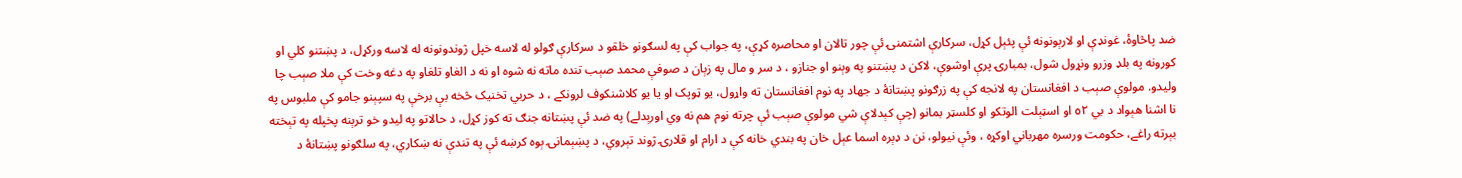ضد پاڅاوۀ، غونډې او لارېونونه ئې پئېل کړل، سرکارې اشتمنۍ ئې چور تالان او محاصره کړې، په جواب کې په لسګونو خلقو د سرکارې ګولو له لاسه خپل ژوندونونه له لاسه ورکړل، د پښتنو کلي او کورونه په بلډ وزرو ونړول شول، بمبارۍ پرې اوشوې، لاکن د پښتنو په وېنو او جنازو ، د سر و مال په زېان د صوفې محمد صېب تنده ماته نه شوه او نه د الغاو تلغاو په دغه وخت کې ملا صېب چا وليدو. مولوې صېب د افغانستان په لانجه کې په زرګونو پښتانۀ د جهاد په نوم افغانستان ته واړول، يو ټوپک او يا يو کلاشنکوف لرونکے ، د حربي تخنيک څخه بې برخې په سپېنو جامو کې ملبوس په نا اشنا هېواد د بي ٥٢ او اسټېلت الوتکو او کلسټر بمانو (چې کېدلاې شي مولوې صېب ئې چرته نوم هم نه وي اورېدلے) په ضد ئې پښتانه جنګ ته کوز کړل، د حالاتو په ليدو خو ترېنه پخپله په تېخته بېرته راغے، حکومت ورسره مهرباني اوکړه ، وئې نيولو، نن د ډېره اسما عېل خان په بندي خانه کې د ارام او قلارۍ ژوند تېروي، د پښېمانۍ ېوه کرښه ئې په تندې نه ښکاري، په سلګونو پښتانۀ د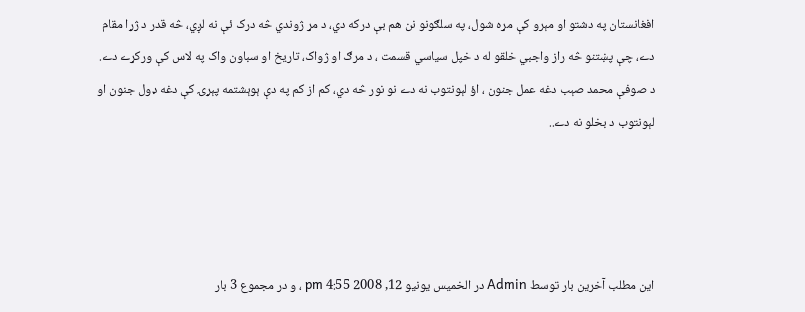افغانستان په دشتو او مېرو کې مړه شول، په سلګونو نن هم بې درکه دي، د مړ ژوندي څه درک ئې نه لږي، څه قدر د ژړا مقام دے، چې پښتنو څه راز واجبي خلقو له د خپل سياسي قسمت ، د مرګ او ژواک، تاريخ او سباون واک په لاس کې ورکړے دے. د صوفې محمد صېب دغه عمل جنون ، اؤ لېونتوب نه دے نو نور څه دي، کم از کم په دې ېوېشتمه پېړۍ کې دغه ډول جنون او لېونتوب د بخلو نه دے..




اين مطلب آخرين بار توسط Admin در الخميس يونيو 12, 2008 4:55 pm ، و در مجموع 3 بار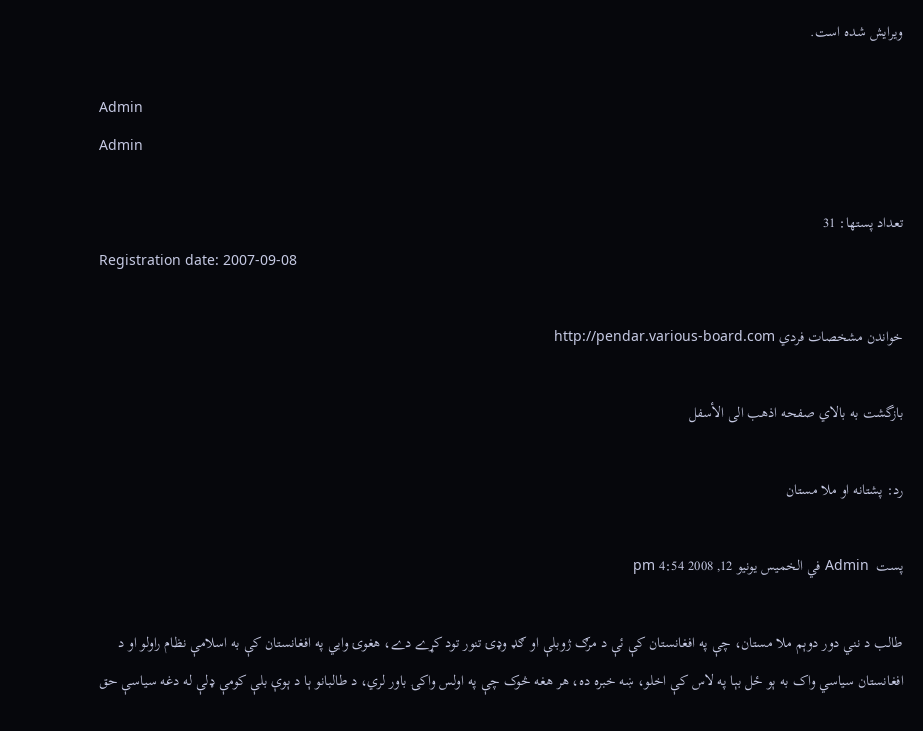ويرايش شده است.

Admin
Admin

تعداد پستها: 31
Registration date: 2007-09-08

خواندن مشخصات فردي http://pendar.various-board.com

بازگشت به بالاي صفحه اذهب الى الأسفل

رد: پشتانه او ملا مستان

پست  Admin في الخميس يونيو 12, 2008 4:54 pm

طالب د نني دور دوېم ملا مستان، چې په افغانستان کې ئې د مرګ ژوبلې او ګډ وډۍ تنور تود کړے دے، هغوۍ وايي په افغانستان کې به اسلامې نظام راولو او د افغانستان سياسي واک به ېو ځل بېا په لاس کې اخلو، ښه خبره ده، هر هغه څوک چې په اولس واکۍ باور لري، د طالبانو ېا د ېوې بلې کومې ډلې له دغه سياسې حق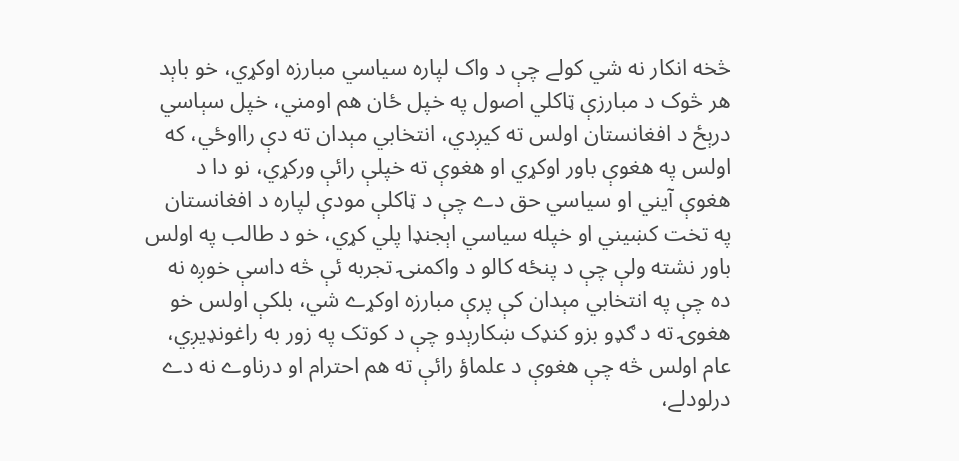څخه انکار نه شي کولے چې د واک لپاره سياسي مبارزه اوکړي، خو باېد هر څوک د مبارزې ټاکلي اصول په خپل ځان هم اومني، خپل سېاسي درېځ د افغانستان اولس ته کيږدي، انتخابي مېدان ته دې رااوځي، که اولس په هغوې باور اوکړي او هغوې ته خپلې رائې ورکړي، نو دا د هغوې آيني او سياسي حق دے چې د ټاکلې مودې لپاره د افغانستان په تخت کښيني او خپله سياسي اېجنډا پلي کړي، خو د طالب په اولس باور نشته ولې چې د پنځه کالو د واکمنۍ تجربه ئې څه داسې خوږه نه ده چې په انتخابي مېدان کې پرې مبارزه اوکړے شي، بلکې اولس خو هغوۍ ته د ګډو بزو کنډک ښکارېدو چې د کوتک په زور به راغونډيږي، عام اولس څه چې هغوې د علماؤ رائې ته هم احترام او درناوے نه دے درلودلے،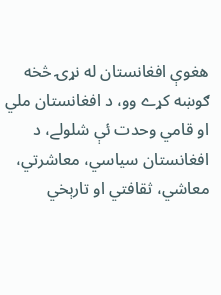هغوې افغانستان له نړۍ څخه ګوښه کړے وو، د افغانستان ملي او قامي وحدت ئې شلولے، د افغانستان سياسي، معاشرتي، معاشي، ثقافتي او تارېخي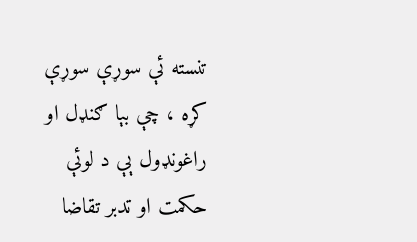تنسته ئې سوړې سوړې کړه ، چې بېا ګنډل او راغونډول ېې د لوئې حکمت او تدبر تقاضا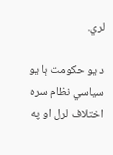لري.

د يو حکومت ېا يو سياسي نظام سره اختلاف لرل او په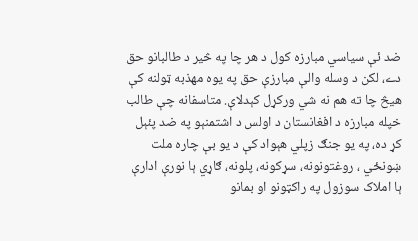ضد ئې سياسي مبارزه کول د هر چا په څير د طالبانو حق دے، لکن د وسله والې مبارزې حق په يوه مهذبه ټولنه کې هيڅ چا ته هم نه شي ورکړل کېدلاې. متاسفانه چې طالب خپله مبارزه د افغانستان د اولس د اشتمنېو په ضد پئېل کړ ده، په يو جنګ زپلي هېواد کې د يو بې چاره ملت ښونځي ، روغتونونه، سړکونه، پلونه، ګاړي ېا نورې ادارې ېا املاک سوزول په راکټونو او بمانو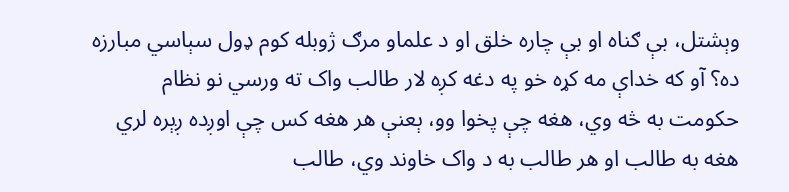وېشتل، بې ګناه او بې چاره خلق او د علماو مرګ ژوبله کوم ډول سېاسي مبارزه ده؟ آو که خداې مه کړه خو په دغه کږه لار طالب واک ته ورسي نو نظام حکومت به څه وي، هغه چې پخوا وو، ېعنې هر هغه کس چې اوږده ږېره لري هغه به طالب او هر طالب به د واک خاوند وي، طالب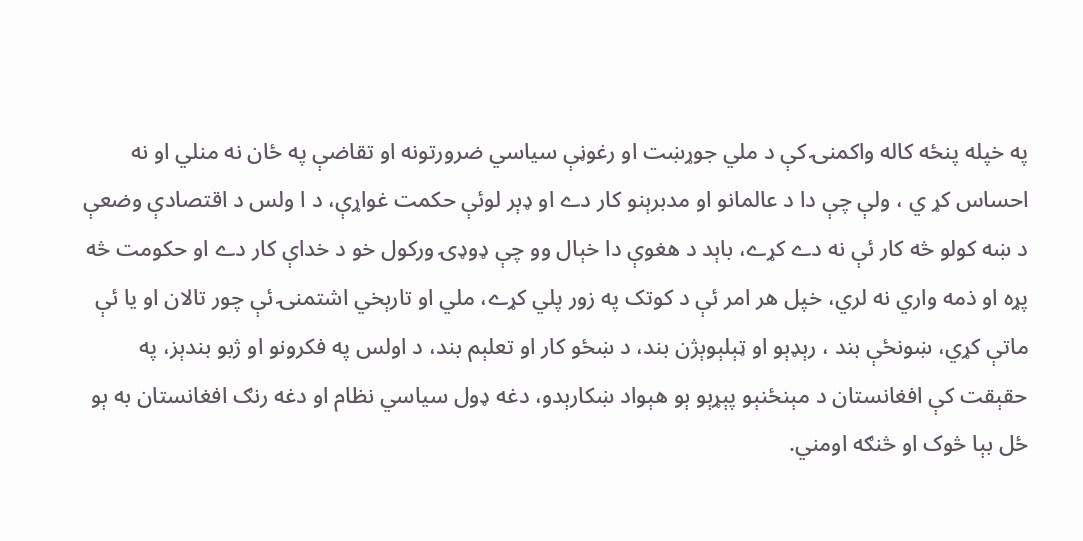په خپله پنځه کاله واکمنۍ کې د ملي جوړښت او رغوڼې سياسي ضرورتونه او تقاضې په ځان نه منلي او نه احساس کړ ي ، ولې چې دا د عالمانو او مدبرېنو کار دے او ډېر لوئې حکمت غواړې، د ا ولس د اقتصادې وضعې د ښه کولو څه کار ئې نه دے کړے، باېد د هغوې دا خېال وو چې ډوډۍ ورکول خو د خداې کار دے او حکومت څه پړه او ذمه واري نه لري، خپل هر امر ئې د کوتک په زور پلي کړے، ملي او تارېخي اشتمنۍ ئې چور تالان او يا ئې ماتې کړي، ښونځې بند ، رېډېو او ټېلېوېژن بند، د ښځو کار او تعلېم بند، د اولس په فکرونو او ژبو بندېز، په حقېقت کې افغانستان د مېنځنېو پېړېو ېو هېواد ښکارېدو، دغه ډول سياسي نظام او دغه رنګ افغانستان به ېو ځل بېا څوک او څنګه اومني.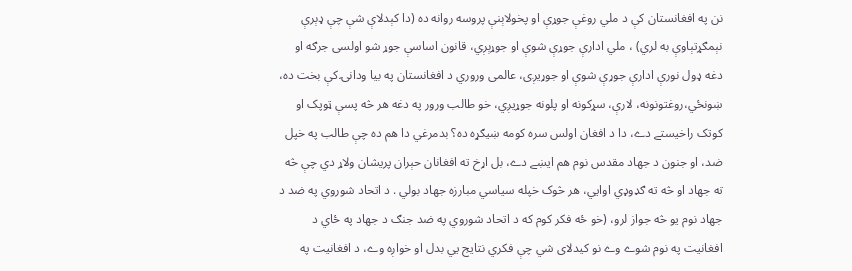نن په افغانستان کې د ملي روغې جوړې او پخولاېنې پروسه روانه ده (دا کېدلاې شې چې ډېرې نېمګړتېاوې به لري) ، ملي ادارې جوړې شوې او جوړېږي، قانون اساسې جوړ شو اولسی جرګه او دغه ډول نورې ادارې جوړې شوې او جوړيږی، عالمی وروري د افغانستان په بيا ودانۍ کې بخت ده، ښونځي،روغتونونه، لارې، سړکونه او پلونه جوړيږي، خو طالب ورور په دغه هر څه پسې ټوپک او کوتک راخيستے دے، دا د افغان اولس سره کومه ښيګړه ده؟ بدمرغي دا هم ده چې طالب په خپل ضد، او جنون د جهاد مقدس نوم هم ايښے دے، بل اړخ ته افغانان حېران پريشان ولاړ دي چې څه ته جهاد او څه ته ګډوډي اوايي، هر څوک خپله سياسي مبارزه جهاد بولي . د اتحاد شوروي په ضد د جهاد نوم يو څه جواز لرو، (خو ځه فکر کوم که د اتحاد شوروي په ضد جنګ د جهاد په ځاي د افغانيت په نوم شوے وے نو کيدلای شي چې فکري نتايج يي بدل او خواږه وے، د افغانيت په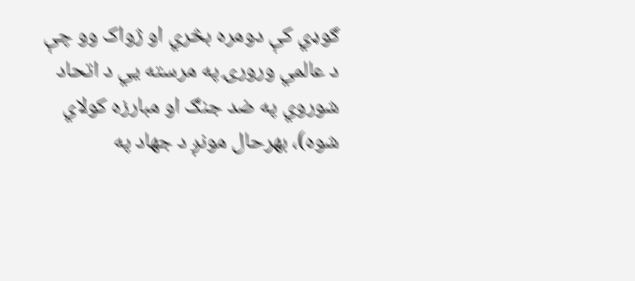ګوډي کې دومره بڅري او ژواک وو چې د عالمي ورورۍ په مرسته يي د اتحاد شوروي په ضد جنګ او مبارزه کولاي شوه)، بهرحال مونږ د جهاد په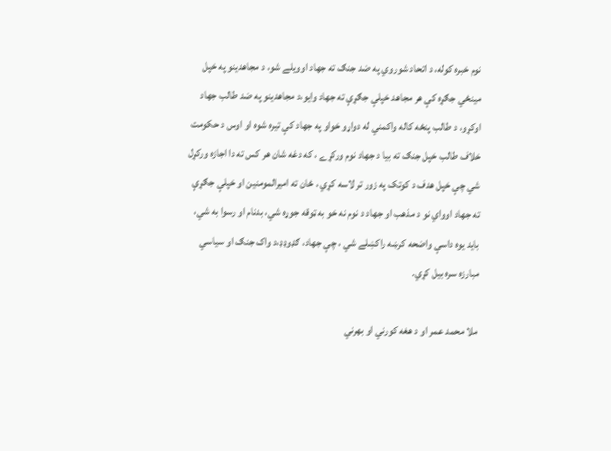نوم خبره کوله، د اتحاد شوروي په ضد جنګ ته جهاد اوويلے شو، د مجاهدينو په خپل مينځي جګړه کې هر مجاهد خپلې جګړې ته جهاد وايو،د مجاهدينو په ضد طالب جهاد اوکړو، د طالب پنځه کاله واکمني له دواړو خواو په جهاد کې تيره شوه او اوس د حکومت خلاف طالب خپل جنګ ته بيا د جهاد نوم ورکړے ، که دغه شان هر کس ته دا اجازه ورکړل شي چې خپل هدف د کوتک په زور تر لاسه کړي ، ځان ته اميرالمومنين او خپلې جګړې ته جهاد اوواي نو د مذهب او جهاد د نوم نه خو به ټوقه جوړه شي، بدنام او رسوا به شي، بايد يوه داسې واضحه کرښه راکښلے شي ، چې جهاد، ګډوډډ،د واک جنګ او سياسي مبارزه سره بيل کړي.

ملا محمد عمر او د هغه کورني او بهرني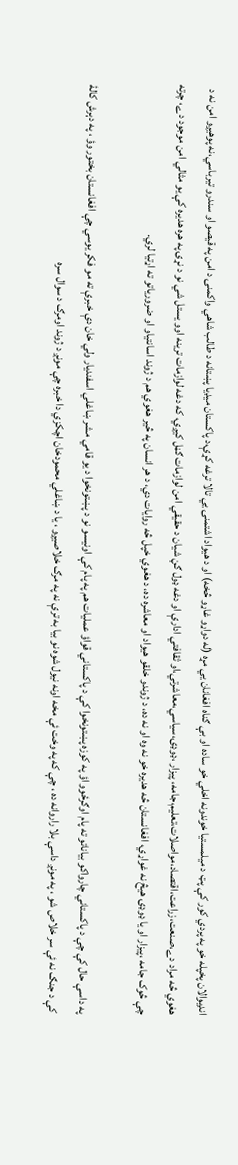انډيوالان پخپله خو په پردي کور کې پټ د ميلمستيا خوندونه اخلي خو ساده او بې ګناه افغانان يي مړه (له دواړو غاړو څخه) او د هيواد اشتمنۍ يي تالا ترغه کړې،د پاکستان ميډيا پښتانه د طالب شاهي واکمنۍ د امن په قيصو او سندرو تيرباسي،نه پوهيږو امن نه د هغوي څه مراد دے،صنعت،زراعت،اقتصاد،مواصلات،تعليم،جامه، پيزار ،ډوډۍ،سياسي،معاشرتي،او ثقافتي ادارې او دغه ډول ګڼ شيان د حقيقي امن لوازمات ګڼل کيږي، که دغه لوازمات ترينه اوو يستل شي نو د نړۍ په هره هديره کې يو مثالي امن موجود دے، چرته چې څوک جامه ،پيزار او يا ډوډۍ هيڅ نه غواړي، افغانستان څه هديره خو نه وه او نه ده، د ژوندو خلقو هيواد او معاشره ده، د هغوي خپل څه روايات دي، د هر انسان په څير هغوي هم د ژوند اسانتياو او ضرورياتو ته اړتيا لري.

په داسې حال کې چې د پاکستاني چارواکو بياناتو ته پام اوګرځوو اؤ په کوزه پښتونخوا کې د پاکستاني قواؤ عمليات هم په پام کې اونيسو نو د پښتونخوا د يو قامي مشر ښاغلي اسفنديار ولي خان دې خبرې ته مو فکر يوسي چې افغانستان بختور وؤ ، په دېرش کالۀ کې د جنګ نه ئې سر خلاص شو ، په مونږ داسې بلا راروانه ده ، چې که په وخت ئې مخه اونه نيول شوه نو بيا به ترې نه په مرګ خلاصيږو ، يا د ښاغلي محمودخان اچکزي دا خبره چې مونږ د ژوند اومرګ د سوال سره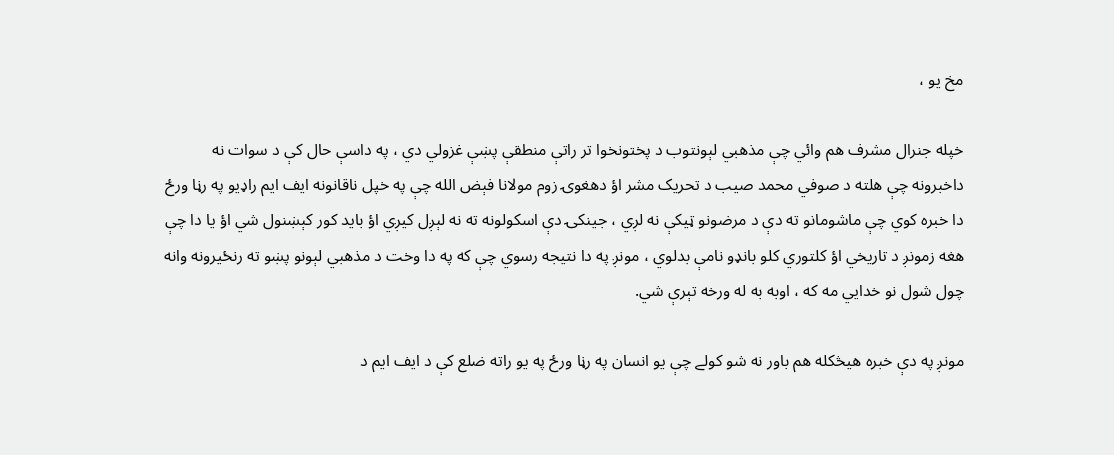مخ يو ،

خپله جنرال مشرف هم وائي چې مذهبي لېونتوب د پختونخوا تر راتې منطقې پښې غزولي دي ، په داسې حال کې د سوات نه داخبرونه چې هلته د صوفي محمد صيب د تحريک مشر اؤ دهغوۍ زوم مولانا فېض الله چې په خپل ناقانونه ايف ايم راډيو په رڼا ورځ دا خبره کوي چې ماشومانو ته دې د مرضونو ټيکې نه لږي ، جينکۍ دې اسکولونه ته نه لېږل کيږي اؤ بايد کور کېښنول شي اؤ يا دا چې هغه زمونږ د تاريخي اؤ کلتوري کلو بانډو نامې بدلوي ، مونږ په دا نتيجه رسوي چې که په دا وخت د مذهبي لېونو پښو ته رنځيرونه وانه چول شول نو خدايي مه که ، اوبه به له ورخه تېرې شي.

مونږ په دې خبره هيڅکله هم باور نه شو کولے چې يو انسان په رڼا ورځ په يو راته ضلع کې د ايف ايم د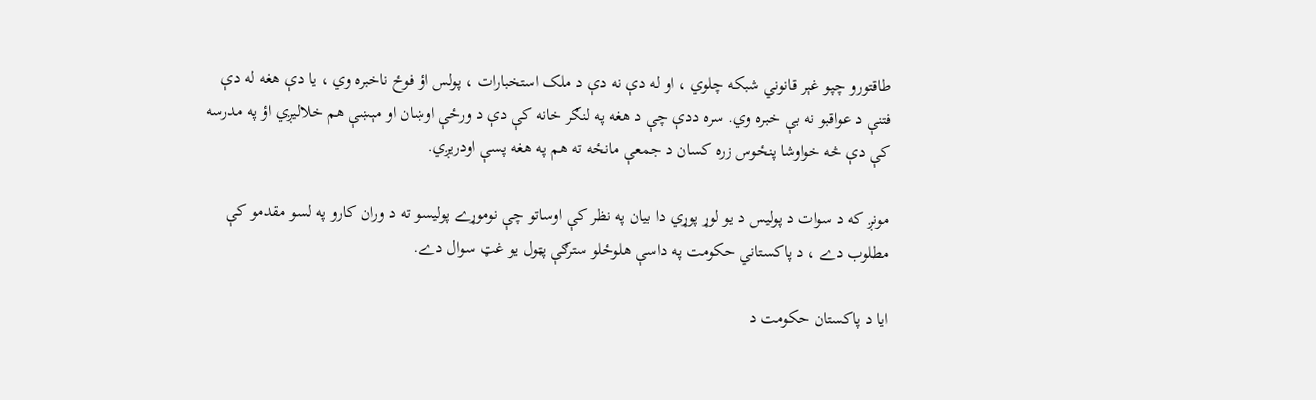طاقتورو چپو غېر قانوني شبکه چلوي ، او له دې نه دې د ملک استخبارات ، پولس اؤ فوځ ناخبره وي ، يا دې هغه له دې فتنې د عواقبو نه بې خبره وي. سره ددې چې د هغه په لنګر خانه کې دې د ورځې اوښان او مېښې هم خلاليږي اؤ په مدرسه کې دې څه خواوشا پنځوس زره کسان د جمعې مانځه ته هم په هغه پسې اودريږي.

مونږ که د سوات د پوليس د يو لوړ پوړي دا بيان په نظر کې اوساتو چې نوموړے پوليسو ته د وران کارو په لسو مقدمو کې مطلوب دے ، د پاکستاني حکومت په داسې هلوځلو سترګې پټول يو غټ سوال دے.

ايا د پاکستان حکومت د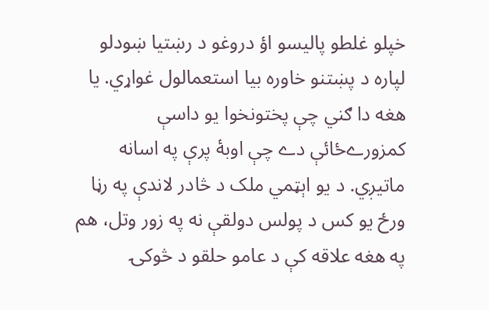خپلو غلطو پاليسو اؤ دروغو د رښتيا ښودلو لپاره د پښتنو خاوره بيا استعمالول غواړي. يا هغه دا ګني چې پختونخوا يو داسې کمزورےځائې دے چې اوبۀ پرې په اسانه ماتيږي. د يو اېټمي ملک د څادر لاندې په رڼا ورځ يو کس د پولس دولقې نه په زور وتل، هم په هغه علاقه کې د عامو حلقو د څوکۍ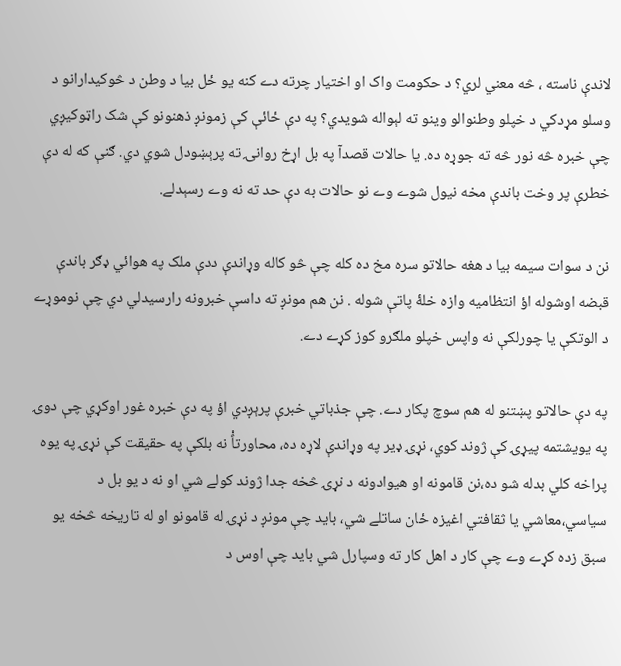لاندې ناسته ، څه معني لري؟ د حکومت واک او اختيار چرته دے کنه يو ځل بيا د وطن د څوکيدارانو د وسلو مړدکي د خپلو وطنوالو وينو ته لېواله شويدي؟ په دې ځائې کې زمونږ ذهنونو کې شک راټوکيږي چې خبره څه نور څه ته جوړه ده. يا حالات قصدآ په بل اړخ روانۍ ته پرېښودل شوي دي. ګنې که له دې خطرې پر وخت باندې مخه نيول شوے وے نو حالات به دې حد ته نه وے رسېدلے.

نن د سوات سيمه بيا د هغه حالاتو سره مخ ده کله چې څو کاله وړاندې ددې ملک په هوائي ډګر باندې قبضه اوشوله اؤ انتظاميه وازه خلۀ پاتې شوله . نن هم مونږ ته داسې خبرونه رارسيدلي دي چې نوموړے د الوتکې يا چورلکې نه واپس خپلو ملګرو کوز کړے دے.

په دې حالاتو پښتنو له هم سوچ پکار دے. چې جذباتي خبرې پرېږدي اؤ په دې خبره غور اوکړي چې دوۍ په يويشتمه پيړۍ کې ژوند کوي، نړۍ ډير په وړاندې لاړه ده، محاورتاًْ نه بلکې په حقيقت کې نړۍ په يوه پراخه کلي بدله شو ده،نن قامونه او هيوادونه د نړۍ څخه جدا ژوند کولے شي او نه د يو بل د سياسي،معاشي يا ثقافتي اغيزه ځان ساتلے شي، بايد چې مونږ د نړۍ له قامونو او له تاريخه څخه يو سبق زده کړے وے چې کار د اهل کار ته وسپارل شي بايد چې اوس د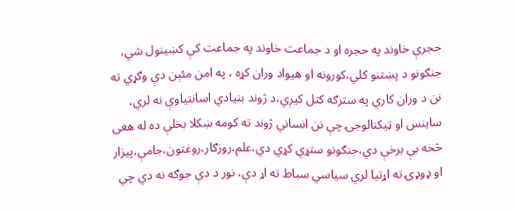حجرې خاوند په حجره او د جماعت خاوند په جماعت کې کښينول شي، جنګونو د پښتنو کلي،کورونه او هيواد وران کړه ، په امن مئېن دې وګړي ته نن د وران کاري په سترګه کتل کيږي،د ژوند بنيادي اسانتياوې نه لري، ساينس او ټيکنالوجۍ چې نن انساني ژوند ته کومه ښکلا بخلې ده له هغی څخه بې برخې دي،جنګونو ستړي کړي دي،علم،روزګار،روغتون،جامې،پيزار او ډوډۍ ته اړتيا لري سياسي سباط ته اړ دې، نور د دې جوګه نه دي چي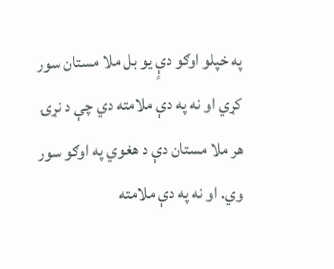په خپلو اوګو دېٍ يو بل ملا مستان سور کړي او نه په دې ملامته دي چې د نړۍ هر ملا مستان دې د هغوي په اوګو سور وي. او نه په دې ملامته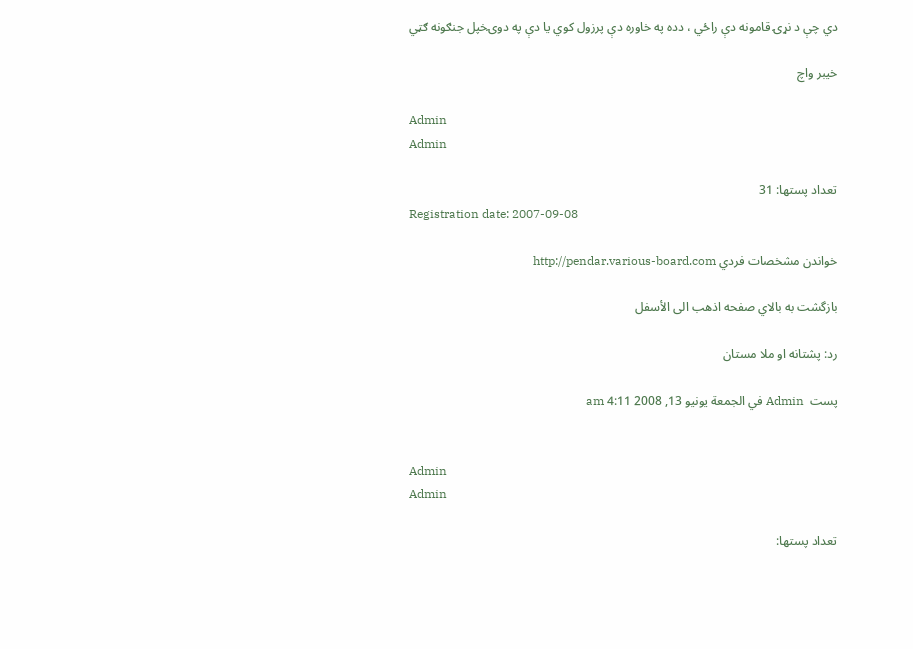دي چې د نړۍ قامونه دې راځي ، دده په خاوره دې پرزول کوي يا دې په دوۍخپل جنګونه ګټي

خیبر واچ

Admin
Admin

تعداد پستها: 31
Registration date: 2007-09-08

خواندن مشخصات فردي http://pendar.various-board.com

بازگشت به بالاي صفحه اذهب الى الأسفل

رد: پشتانه او ملا مستان

پست  Admin في الجمعة يونيو 13, 2008 4:11 am


Admin
Admin

تعداد پستها: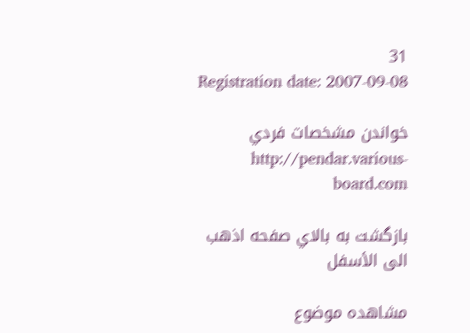31
Registration date: 2007-09-08

خواندن مشخصات فردي http://pendar.various-board.com

بازگشت به بالاي صفحه اذهب الى الأسفل

مشاهده موضوع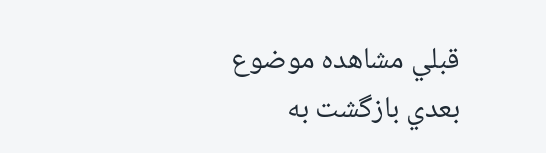قبلي مشاهده موضوع بعدي بازگشت به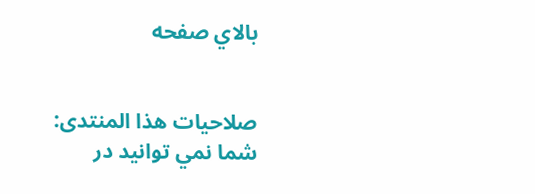بالاي صفحه


صلاحيات هذا المنتدى:
شما نمي توانيد در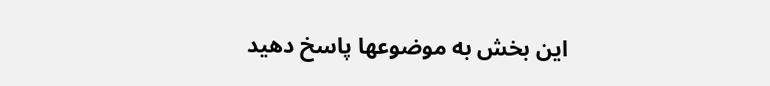اين بخش به موضوعها پاسخ دهيد